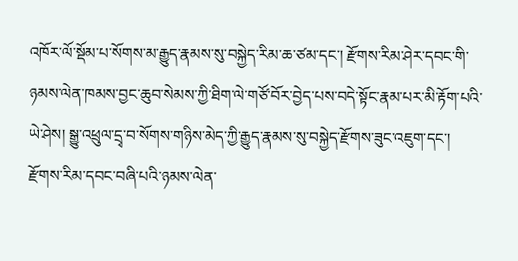འཁོར་ལོ་སྡོམ་པ་སོགས་མ་རྒྱུད་རྣམས་སུ་བསྐྱེད་རིམ་ཆ་ཙམ་དང་། རྫོགས་རིམ་ཤེར་དབང་གི་ཉམས་ལེན་ཁམས་བྱང་ཆུབ་སེམས་ཀྱི་ཐིག་ལེ་གཙོ་བོར་བྱེད་པས་བདེ་སྟོང་རྣམ་པར་མི་རྟོག་པའི་ཡེ་ཤེས། སྒྱུ་འཕྲུལ་དྲྭ་བ་སོགས་གཉིས་མེད་ཀྱི་རྒྱུད་རྣམས་སུ་བསྐྱེད་རྫོགས་ཟུང་འཇུག་དང་། རྫོགས་རིམ་དབང་བཞི་པའི་ཉམས་ལེན་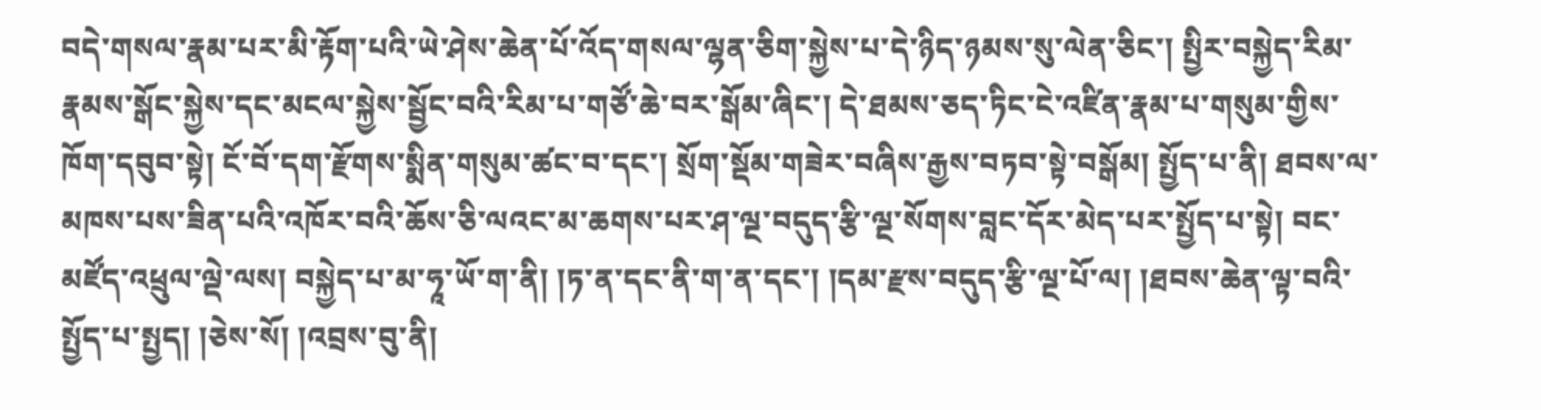བདེ་གསལ་རྣམ་པར་མི་རྟོག་པའི་ཡེ་ཤེས་ཆེན་པོ་འོད་གསལ་ལྷན་ཅིག་སྐྱེས་པ་དེ་ཉིད་ཉམས་སུ་ལེན་ཅིང་། སྤྱིར་བསྐྱེད་རིམ་རྣམས་སྒོང་སྐྱེས་དང་མངལ་སྐྱེས་སྦྱོང་བའི་རིམ་པ་གཙོ་ཆེ་བར་སྒོམ་ཞིང་། དེ་ཐམས་ཅད་ཏིང་ངེ་འཛིན་རྣམ་པ་གསུམ་གྱིས་ཁོག་དབུབ་སྟེ། ངོ་བོ་དག་རྫོགས་སྨིན་གསུམ་ཚང་བ་དང་། སྲོག་སྡོམ་གཟེར་བཞིས་རྒྱས་བཏབ་སྟེ་བསྒོམ། སྤྱོད་པ་ནི། ཐབས་ལ་མཁས་པས་ཟིན་པའི་འཁོར་བའི་ཆོས་ཅི་ལའང་མ་ཆགས་པར་ཤ་ལྔ་བདུད་རྩི་ལྔ་སོགས་བླང་དོར་མེད་པར་སྤྱོད་པ་སྟེ། བང་མཛོད་འཕྲུལ་ལྡེ་ལས། བསྐྱེད་པ་མ་ཧཱ་ཡོ་ག་ནི། །ཏ་ན་དང་ནི་ག་ན་དང་། །དམ་རྫས་བདུད་རྩི་ལྔ་པོ་ལ། །ཐབས་ཆེན་ལྟ་བའི་སྤྱོད་པ་སྤྱད། །ཅེས་སོ། །འབྲས་བུ་ནི།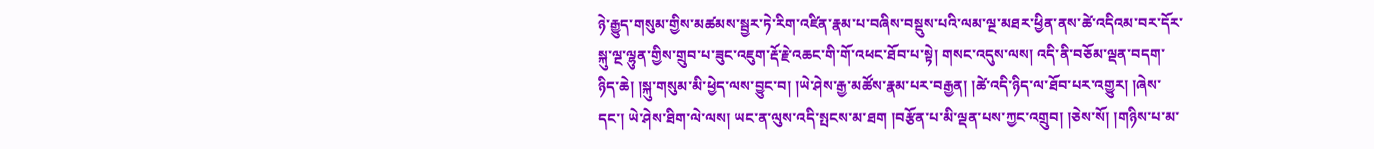ཉེ་རྒྱུད་གསུམ་གྱིས་མཚམས་སྦྱར་ཏེ་རིག་འཛིན་རྣམ་པ་བཞིས་བསྡུས་པའི་ལམ་ལྔ་མཐར་ཕྱིན་ནས་ཚེ་འདིའམ་བར་དོར་སྐུ་ལྔ་ལྷུན་གྱིས་གྲུབ་པ་ཟུང་འཇུག་རྡོ་རྗེ་འཆང་གི་གོ་འཕང་ཐོབ་པ་སྟེ། གསང་འདུས་ལས། འདི་ནི་བཅོམ་ལྡན་བདག་ཉིད་ཆེ། །སྐུ་གསུམ་མི་ཕྱེད་ལས་བྱུང་བ། །ཡེ་ཤེས་རྒྱ་མཚོས་རྣམ་པར་བརྒྱན། །ཚེ་འདི་ཉིད་ལ་ཐོབ་པར་འགྱུར། །ཞེས་དང་། ཡེ་ཤེས་ཐིག་ལེ་ལས། ཡང་ན་ལུས་འདི་སྤངས་མ་ཐག །བརྩོན་པ་མི་ལྡན་པས་ཀྱང་འགྲུབ། །ཅེས་སོ། །གཉིས་པ་མ་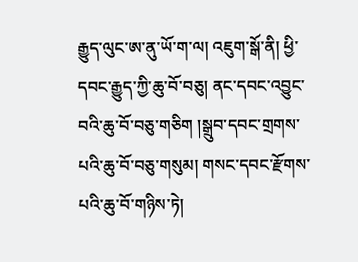རྒྱུད་ལུང་ཨ་ནུ་ཡོ་ག་ལ། འཇུག་སྒོ་ནི། ཕྱི་དབང་རྒྱུད་ཀྱི་ཆུ་བོ་བཅུ། ནང་དབང་འབྱུང་བའི་ཆུ་བོ་བཅུ་གཅིག །སྒྲུབ་དབང་གྲགས་པའི་ཆུ་བོ་བཅུ་གསུམ། གསང་དབང་རྫོགས་པའི་ཆུ་བོ་གཉིས་ཏེ།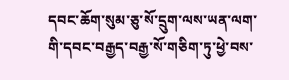དབང་ཆོག་སུམ་ཅུ་སོ་དྲུག་ལས་ཡན་ལག་གི་དབང་བརྒྱད་བརྒྱ་སོ་གཅིག་ཏུ་ཕྱེ་བས་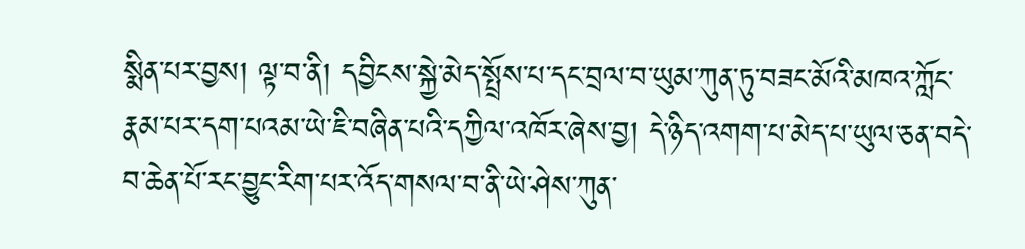སྨིན་པར་བྱས། ལྟ་བ་ནི། དབྱིངས་སྐྱེ་མེད་སྤྲོས་པ་དང་བྲལ་བ་ཡུམ་ཀུན་ཏུ་བཟང་མོའི་མཁའ་ཀློང་རྣམ་པར་དག་པའམ་ཡེ་ཇི་བཞིན་པའི་དཀྱིལ་འཁོར་ཞེས་བྱ། དེ་ཉིད་འགག་པ་མེད་པ་ཡུལ་ཅན་བདེ་བ་ཆེན་པོ་རང་བྱུང་རིག་པར་འོད་གསལ་བ་ནི་ཡེ་ཤེས་ཀུན་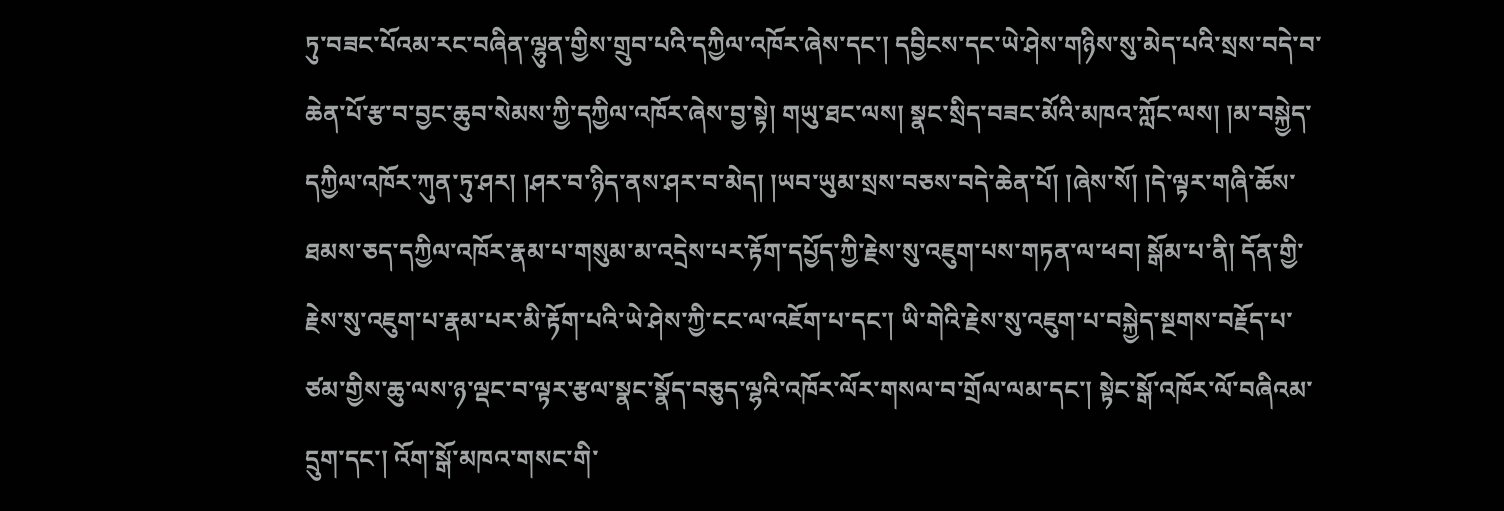ཏུ་བཟང་པོའམ་རང་བཞིན་ལྷུན་གྱིས་གྲུབ་པའི་དཀྱིལ་འཁོར་ཞེས་དང་། དབྱིངས་དང་ཡེ་ཤེས་གཉིས་སུ་མེད་པའི་སྲས་བདེ་བ་ཆེན་པོ་རྩ་བ་བྱང་ཆུབ་སེམས་ཀྱི་དཀྱིལ་འཁོར་ཞེས་བྱ་སྟེ། གཡུ་ཐང་ལས། སྣང་སྲིད་བཟང་མོའི་མཁའ་ཀློང་ལས། །མ་བསྐྱེད་དཀྱིལ་འཁོར་ཀུན་ཏུ་ཤར། །ཤར་བ་ཉིད་ནས་ཤར་བ་མེད། །ཡབ་ཡུམ་སྲས་བཅས་བདེ་ཆེན་པོ། །ཞེས་སོ། །དེ་ལྟར་གཞི་ཆོས་ཐམས་ཅད་དཀྱིལ་འཁོར་རྣམ་པ་གསུམ་མ་འདྲེས་པར་རྟོག་དཔྱོད་ཀྱི་རྗེས་སུ་འཇུག་པས་གཏན་ལ་ཕབ། སྒོམ་པ་ནི། དོན་གྱི་རྗེས་སུ་འཇུག་པ་རྣམ་པར་མི་རྟོག་པའི་ཡེ་ཤེས་ཀྱི་ངང་ལ་འཇོག་པ་དང་། ཡི་གེའི་རྗེས་སུ་འཇུག་པ་བསྐྱེད་སྔགས་བརྗོད་པ་ཙམ་གྱིས་ཆུ་ལས་ཉ་ལྡང་བ་ལྟར་རྩལ་སྣང་སྣོད་བཅུད་ལྷའི་འཁོར་ལོར་གསལ་བ་གྲོལ་ལམ་དང་། སྟེང་སྒོ་འཁོར་ལོ་བཞིའམ་དྲུག་དང་། འོག་སྒོ་མཁའ་གསང་གི་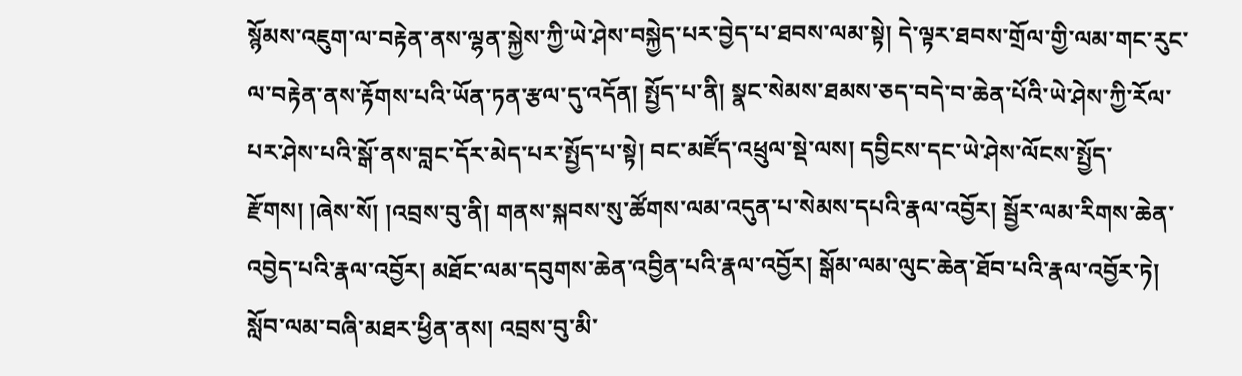སྙོམས་འཇུག་ལ་བརྟེན་ནས་ལྷན་སྐྱེས་ཀྱི་ཡེ་ཤེས་བསྐྱེད་པར་བྱེད་པ་ཐབས་ལམ་སྟེ། དེ་ལྟར་ཐབས་གྲོལ་གྱི་ལམ་གང་རུང་ལ་བརྟེན་ནས་རྟོགས་པའི་ཡོན་ཏན་རྩལ་དུ་འདོན། སྤྱོད་པ་ནི། སྣང་སེམས་ཐམས་ཅད་བདེ་བ་ཆེན་པོའི་ཡེ་ཤེས་ཀྱི་རོལ་པར་ཤེས་པའི་སྒོ་ནས་བླང་དོར་མེད་པར་སྤྱོད་པ་སྟེ། བང་མཛོད་འཕྲུལ་སྡེ་ལས། དབྱིངས་དང་ཡེ་ཤེས་ལོངས་སྤྱོད་རྫོགས། །ཞེས་སོ། །འབྲས་བུ་ནི། གནས་སྐབས་སུ་ཚོགས་ལམ་འདུན་པ་སེམས་དཔའི་རྣལ་འབྱོར། སྦྱོར་ལམ་རིགས་ཆེན་འབྱེད་པའི་རྣལ་འབྱོར། མཐོང་ལམ་དབུགས་ཆེན་འབྱིན་པའི་རྣལ་འབྱོར། སྒོམ་ལམ་ལུང་ཆེན་ཐོབ་པའི་རྣལ་འབྱོར་ཏེ། སློབ་ལམ་བཞི་མཐར་ཕྱིན་ནས། འབྲས་བུ་མི་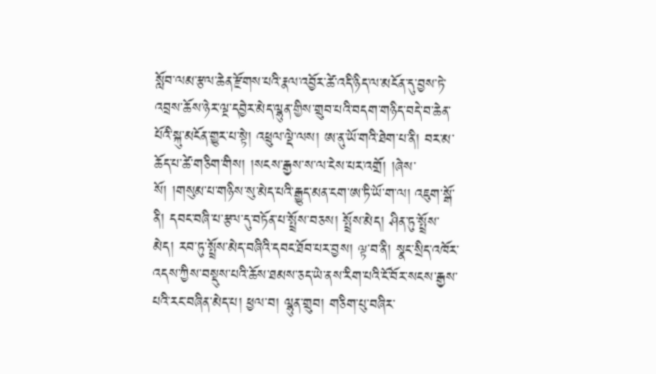སློབ་ལམ་རྩལ་ཆེན་རྫོགས་པའི་རྣལ་འབྱོར་ཚེ་འདི་ཉིད་ལ་མངོན་དུ་བྱས་ཏེ་འབྲས་ཆོས་ཉེར་ལྔ་དབྱེར་མེད་ལྷུན་གྱིས་གྲུབ་པའི་བདག་གཉིད་བདེ་བ་ཆེན་པོའི་སྐུ་མངོན་གྱུར་པ་སྟེ། འཕྲུལ་ལྡེ་ལས། ཨ་ནུ་ཡོ་གའི་ཐེག་པ་ནི། བར་མ་ཆོད་པ་ཚེ་གཅིག་གིས། །སངས་རྒྱས་ས་ལ་ངེས་པར་འགྲོ། །ཞེས་སོ། །གསུམ་པ་གཉིས་སུ་མེད་པའི་རྒྱུད་མན་ངག་ཨ་ཏི་ཡོ་ག་ལ། འཇུག་སྒོ་ནི། དབང་བཞི་པ་རྩལ་དུ་བཏོན་པ་སྤྲོས་བཅས། སྤྲོས་མེད། ཤིན་ཏུ་སྤྲོས་མེད། རབ་ཏུ་སྤྲོས་མེད་བཞིའི་དབང་ཐོབ་པར་བྱས། ལྟ་བ་ནི། སྣང་སྲིད་འཁོར་འདས་ཀྱིས་བསྡུས་པའི་ཆོས་ཐམས་ཅད་ཡེ་ནས་རིག་པའི་ངོ་བོར་སངས་རྒྱས་པའི་རང་བཞིན་མེད་པ། ཕྱལ་བ། ལྷུན་གྲུབ། གཅིག་པུ་བཞིར་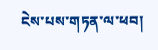ངེས་པས་གཏན་ལ་ཕབ།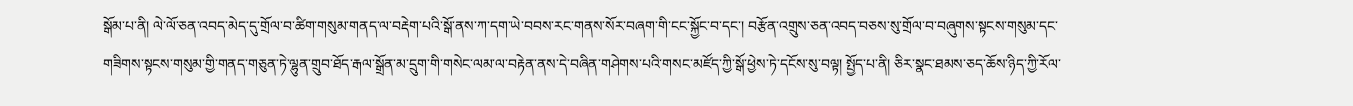སྒོམ་པ་ནི། ལེ་ལོ་ཅན་འབད་མེད་དུ་གྲོལ་བ་ཚིག་གསུམ་གནད་ལ་བརྡེག་པའི་སྒོ་ནས་ཀ་དག་ཡེ་བབས་རང་གནས་སོར་བཞག་གི་ངང་སྐྱོང་བ་དང་། བརྩོན་འགྲུས་ཅན་འབད་བཅས་སུ་གྲོལ་བ་བཞུགས་སྟངས་གསུམ་དང་གཟིགས་སྟངས་གསུམ་གྱི་གནད་གཅུན་ཏེ་ལྷུན་གྲུབ་ཐོད་རྒལ་སྒྲོན་མ་དྲུག་གི་གསེང་ལམ་ལ་བརྟེན་ནས་དེ་བཞིན་གཤེགས་པའི་གསང་མཛོད་ཀྱི་སྒོ་ཕྱེས་ཏེ་དངོས་སུ་བལྟ། སྤྱོད་པ་ནི། ཅིར་སྣང་ཐམས་ཅད་ཆོས་ཉིད་ཀྱི་རོལ་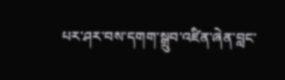པར་ཤར་བས་དགག་སྒྲུབ་འཛིན་ཞེན་བླང་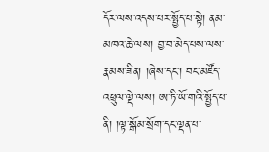དོར་ལས་འདས་པར་སྤྱོད་པ་སྟེ། ནམ་མཁའ་ཆེ་ལས། བྱ་བ་མེད་པས་ལས་རྣམས་ཟིན། །ཞེས་དང་། བང་མཛོད་འཕྲུལ་ལྡེ་ལས། ཨ་ཏི་ཡོ་གའི་སྤྱོད་པ་ནི། །ལྟ་སྒོམ་སྲོག་དང་ལྡན་པ་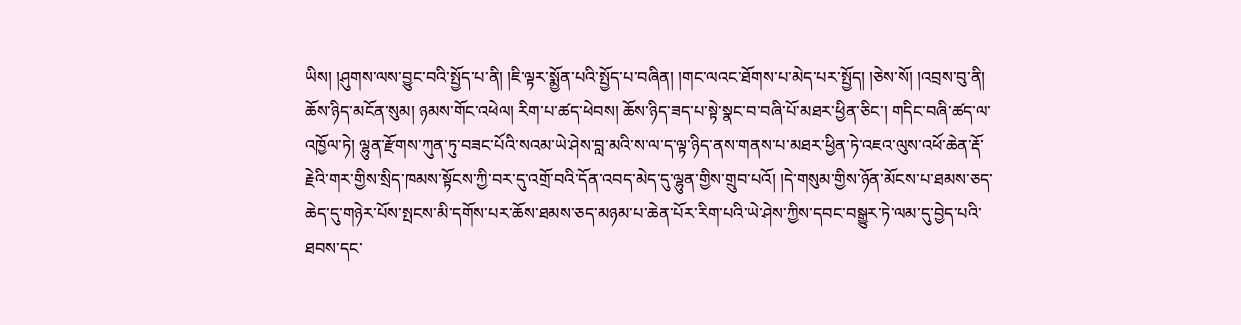ཡིས། །ཤུགས་ལས་བྱུང་བའི་སྤྱོད་པ་ནི། །ཇི་ལྟར་སྨྱོན་པའི་སྤྱོད་པ་བཞིན། །གང་ལའང་ཐོགས་པ་མེད་པར་སྤྱོད། །ཅེས་སོ། །འབྲས་བུ་ནི། ཆོས་ཉིད་མངོན་སུམ། ཉམས་གོང་འཕེལ། རིག་པ་ཚད་ཕེབས། ཆོས་ཉིད་ཟད་པ་སྟེ་སྣང་བ་བཞི་པོ་མཐར་ཕྱིན་ཅིང་། གདིང་བཞི་ཚད་ལ་འཁྱོལ་ཏེ། ལྷུན་རྫོགས་ཀུན་ཏུ་བཟང་པོའི་སའམ་ཡེ་ཤེས་བླ་མའི་ས་ལ་ད་ལྟ་ཉིད་ནས་གནས་པ་མཐར་ཕྱིན་ཏེ་འཇའ་ལུས་འཕོ་ཆེན་རྡོ་རྗེའི་གར་གྱིས་སྲིད་ཁམས་སྟོངས་ཀྱི་བར་དུ་འགྲོ་བའི་དོན་འབད་མེད་དུ་ལྷུན་གྱིས་གྲུབ་པའོ། །དེ་གསུམ་གྱིས་ཉོན་མོངས་པ་ཐམས་ཅད་ཆེད་དུ་གཉེར་པོས་སྤངས་མི་དགོས་པར་ཆོས་ཐམས་ཅད་མཉམ་པ་ཆེན་པོར་རིག་པའི་ཡེ་ཤེས་ཀྱིས་དབང་བསྒྱུར་ཏེ་ལམ་དུ་བྱེད་པའི་ཐབས་དང་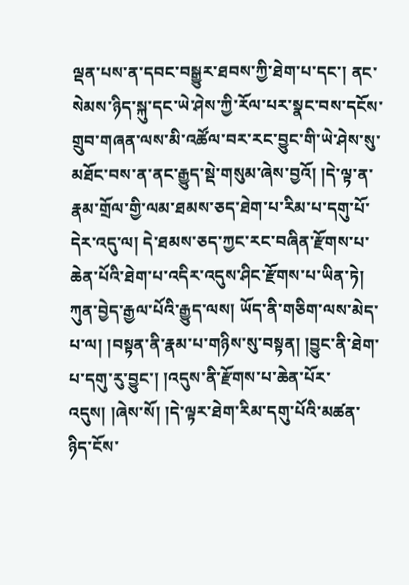ལྡན་པས་ན་དབང་བསྒྱུར་ཐབས་ཀྱི་ཐེག་པ་དང་། ནང་སེམས་ཉིད་སྐུ་དང་ཡེ་ཤེས་ཀྱི་རོལ་པར་སྣང་བས་དངོས་གྲུབ་གཞན་ལས་མི་འཚོལ་བར་རང་བྱུང་གི་ཡེ་ཤེས་སུ་མཐོང་བས་ན་ནང་རྒྱུད་སྡེ་གསུམ་ཞེས་བྱའོ། །དེ་ལྟ་ན་རྣམ་གྲོལ་གྱི་ལམ་ཐམས་ཅད་ཐེག་པ་རིམ་པ་དགུ་པོ་དེར་འདུ་ལ། དེ་ཐམས་ཅད་ཀྱང་རང་བཞིན་རྫོགས་པ་ཆེན་པོའི་ཐེག་པ་འདིར་འདུས་ཤིང་རྫོགས་པ་ཡིན་ཏེ། ཀུན་བྱེད་རྒྱལ་པོའི་རྒྱུད་ལས། ཡོད་ནི་གཅིག་ལས་མེད་པ་ལ། །བསྟན་ནི་རྣམ་པ་གཉིས་སུ་བསྟན། །བྱུང་ནི་ཐེག་པ་དགུ་རུ་བྱུང་། །འདུས་ནི་རྫོགས་པ་ཆེན་པོར་འདུས། །ཞེས་སོ། །དེ་ལྟར་ཐེག་རིམ་དགུ་པོའི་མཚན་ཉིད་ངོས་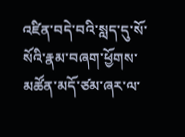འཛིན་བདེ་བའི་སླད་དུ་སོ་སོའི་རྣམ་བཞག་ཕྱོགས་མཚོན་མདོ་ཙམ་ཞར་ལ་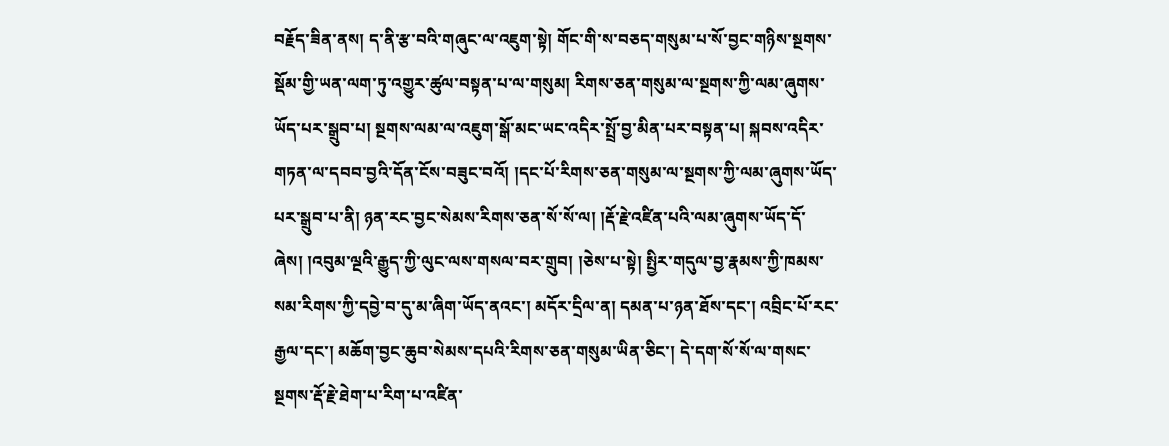བརྗོད་ཟིན་ནས། ད་ནི་རྩ་བའི་གཞུང་ལ་འཇུག་སྟེ། གོང་གི་ས་བཅད་གསུམ་པ་སོ་བྱང་གཉིས་སྔགས་སྡོམ་གྱི་ཡན་ལག་ཏུ་འགྱུར་ཚུལ་བསྟན་པ་ལ་གསུམ། རིགས་ཅན་གསུམ་ལ་སྔགས་ཀྱི་ལམ་ཞུགས་ཡོད་པར་སྒྲུབ་པ། སྔགས་ལམ་ལ་འཇུག་སྒོ་མང་ཡང་འདིར་སྤྲོ་བྱ་མིན་པར་བསྟན་པ། སྐབས་འདིར་གཏན་ལ་དབབ་བྱའི་དོན་ངོས་བཟུང་བའོ། །དང་པོ་རིགས་ཅན་གསུམ་ལ་སྔགས་ཀྱི་ལམ་ཞུགས་ཡོད་པར་སྒྲུབ་པ་ནི། ཉན་རང་བྱང་སེམས་རིགས་ཅན་སོ་སོ་ལ། །རྡོ་རྗེ་འཛིན་པའི་ལམ་ཞུགས་ཡོད་དོ་ཞེས། །འབུམ་ལྔའི་རྒྱུད་ཀྱི་ལུང་ལས་གསལ་བར་གྲུབ། །ཅེས་པ་སྟེ། སྤྱིར་གདུལ་བྱ་རྣམས་ཀྱི་ཁམས་སམ་རིགས་ཀྱི་དབྱེ་བ་དུ་མ་ཞིག་ཡོད་ནའང་། མདོར་དྲིལ་ན། དམན་པ་ཉན་ཐོས་དང་། འབྲིང་པོ་རང་རྒྱལ་དང་། མཆོག་བྱང་ཆུབ་སེམས་དཔའི་རིགས་ཅན་གསུམ་ཡིན་ཅིང་། དེ་དག་སོ་སོ་ལ་གསང་སྔགས་རྡོ་རྗེ་ཐེག་པ་རིག་པ་འཛིན་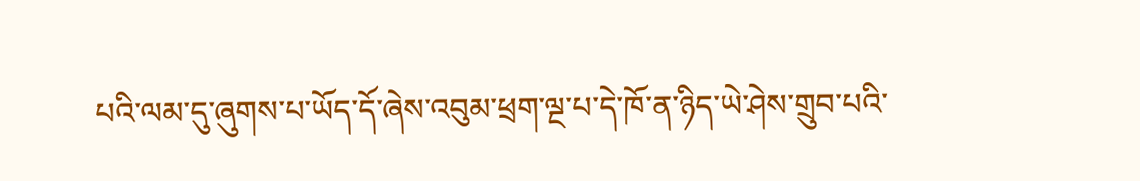པའི་ལམ་དུ་ཞུགས་པ་ཡོད་དོ་ཞེས་འབུམ་ཕྲག་ལྔ་པ་དེ་ཁོ་ན་ཉིད་ཡེ་ཤེས་གྲུབ་པའི་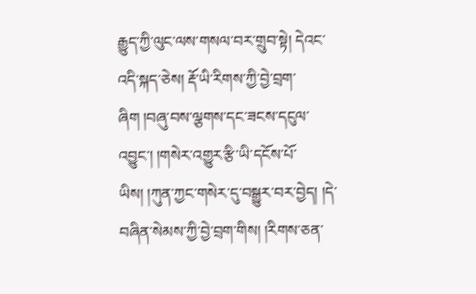རྒྱུད་ཀྱི་ལུང་ལས་གསལ་བར་གྲུབ་སྟེ། དེའང་འདི་སྐད་ཅེས། རྡོ་ཡི་རིགས་ཀྱི་བྱེ་བྲག་ཞིག །བཞུ་བས་ལྕགས་དང་ཟངས་དངུལ་འབྱུང་། །གསེར་འགྱུར་རྩི་ཡི་དངོས་པོ་ཡིས། །ཀུན་ཀྱང་གསེར་དུ་བསྒྱུར་བར་བྱེད། །དེ་བཞིན་སེམས་ཀྱི་བྱེ་བྲག་གིས། །རིགས་ཅན་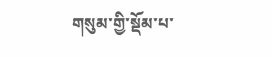གསུམ་གྱི་སྡོམ་པ་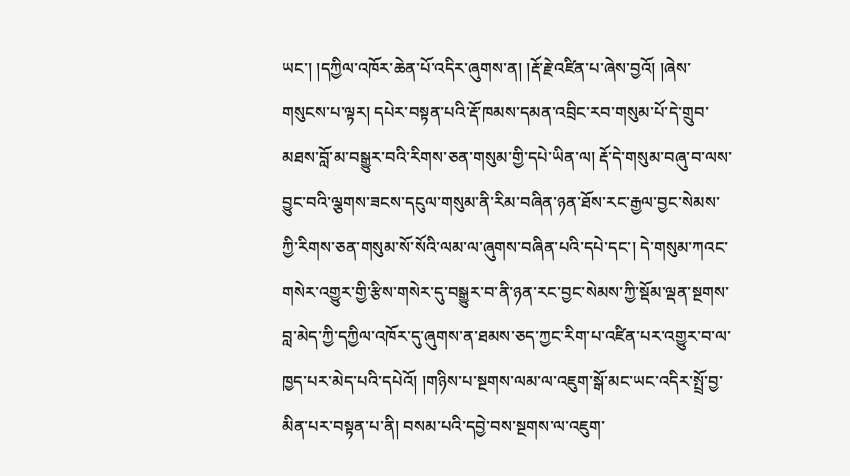ཡང་། །དཀྱིལ་འཁོར་ཆེན་པོ་འདིར་ཞུགས་ན། །རྡོ་རྗེ་འཛིན་པ་ཞེས་བྱའོ། །ཞེས་གསུངས་པ་ལྟར། དཔེར་བསྟན་པའི་རྡོ་ཁམས་དམན་འབྲིང་རབ་གསུམ་པོ་དེ་གྲུབ་མཐས་བློ་མ་བསྒྱུར་བའི་རིགས་ཅན་གསུམ་གྱི་དཔེ་ཡིན་ལ། རྡོ་དེ་གསུམ་བཞུ་བ་ལས་བྱུང་བའི་ལྕགས་ཟངས་དངུལ་གསུམ་ནི་རིམ་བཞིན་ཉན་ཐོས་རང་རྒྱལ་བྱང་སེམས་ཀྱི་རིགས་ཅན་གསུམ་སོ་སོའི་ལམ་ལ་ཞུགས་བཞིན་པའི་དཔེ་དང་། དེ་གསུམ་ཀའང་གསེར་འགྱུར་གྱི་རྩིས་གསེར་དུ་བསྒྱུར་བ་ནི་ཉན་རང་བྱང་སེམས་ཀྱི་སྡོམ་ལྡན་སྔགས་བླ་མེད་ཀྱི་དཀྱིལ་འཁོར་དུ་ཞུགས་ན་ཐམས་ཅད་ཀྱང་རིག་པ་འཛིན་པར་འགྱུར་བ་ལ་ཁྱད་པར་མེད་པའི་དཔེའོ། །གཉིས་པ་སྔགས་ལམ་ལ་འཇུག་སྒོ་མང་ཡང་འདིར་སྤྲོ་བྱ་མིན་པར་བསྟན་པ་ནི། བསམ་པའི་དབྱེ་བས་སྔགས་ལ་འཇུག་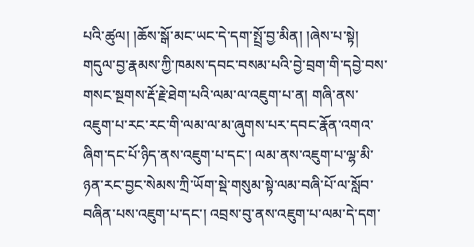པའི་ཚུལ། །ཆོས་སྒོ་མང་ཡང་དེ་དག་སྤྲོ་བྱ་མིན། །ཞེས་པ་སྟེ། གདུལ་བྱ་རྣམས་ཀྱི་ཁམས་དབང་བསམ་པའི་བྱེ་བྲག་གི་དབྱེ་བས་གསང་སྔགས་རྡོ་རྗེ་ཐེག་པའི་ལམ་ལ་འཇུག་པ་ན། གཞི་ནས་འཇུག་པ་རང་རང་གི་ལམ་ལ་མ་ཞུགས་པར་དབང་རྣོན་འགའ་ཞིག་དང་པོ་ཉིད་ནས་འཇུག་པ་དང་། ལམ་ནས་འཇུག་པ་ལྷ་མི་ཉན་རང་བྱང་སེམས་ཀྲི་ཡོག་སྡེ་གསུམ་སྟེ་ལམ་བཞི་པོ་ལ་སློབ་བཞིན་པས་འཇུག་པ་དང་། འབྲས་བུ་ནས་འཇུག་པ་ལམ་དེ་དག་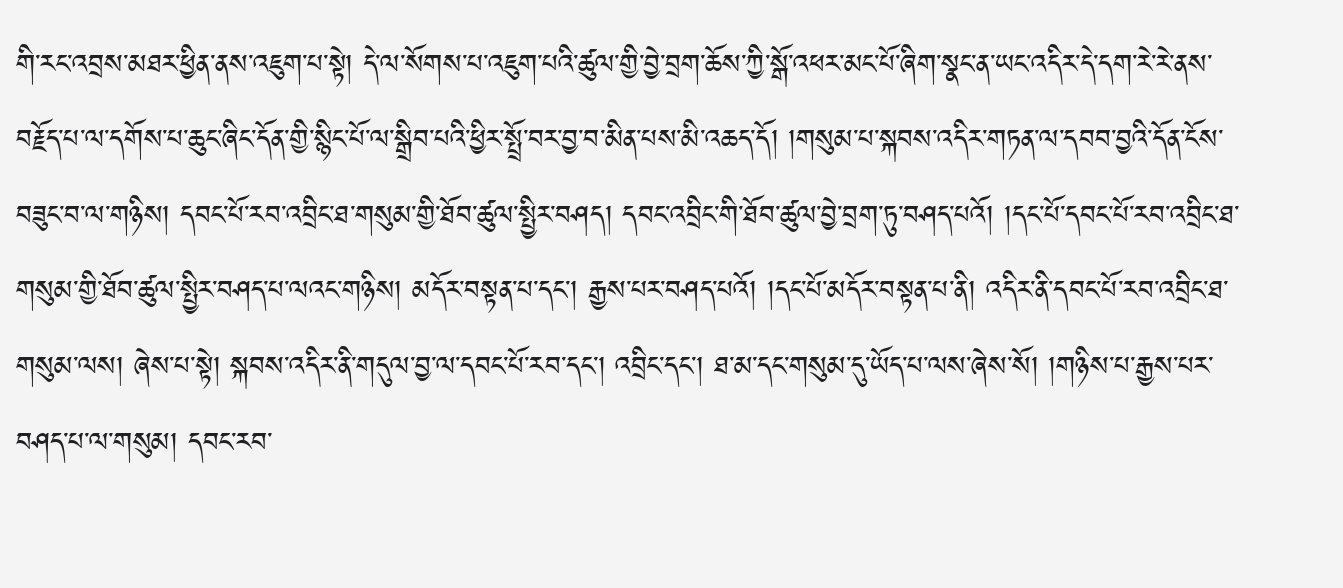གི་རང་འབྲས་མཐར་ཕྱིན་ནས་འཇུག་པ་སྟེ། དེ་ལ་སོགས་པ་འཇུག་པའི་ཚུལ་གྱི་བྱེ་བྲག་ཆོས་ཀྱི་སྒོ་འཕར་མང་པོ་ཞིག་སྣང་ན་ཡང་འདིར་དེ་དག་རེ་རེ་ནས་བརྗོད་པ་ལ་དགོས་པ་ཆུང་ཞིང་དོན་གྱི་སྙིང་པོ་ལ་སྒྲིབ་པའི་ཕྱིར་སྤྲོ་བར་བྱ་བ་མིན་པས་མི་འཆད་དོ། །གསུམ་པ་སྐབས་འདིར་གཏན་ལ་དབབ་བྱའི་དོན་ངོས་བཟུང་བ་ལ་གཉིས། དབང་པོ་རབ་འབྲིང་ཐ་གསུམ་གྱི་ཐོབ་ཚུལ་སྤྱིར་བཤད། དབང་འབྲིང་གི་ཐོབ་ཚུལ་བྱེ་བྲག་ཏུ་བཤད་པའོ། །དང་པོ་དབང་པོ་རབ་འབྲིང་ཐ་གསུམ་གྱི་ཐོབ་ཚུལ་སྤྱིར་བཤད་པ་ལའང་གཉིས། མདོར་བསྟན་པ་དང་། རྒྱས་པར་བཤད་པའོ། །དང་པོ་མདོར་བསྟན་པ་ནི། འདིར་ནི་དབང་པོ་རབ་འབྲིང་ཐ་གསུམ་ལས། ཞེས་པ་སྟེ། སྐབས་འདིར་ནི་གདུལ་བྱ་ལ་དབང་པོ་རབ་དང་། འབྲིང་དང་། ཐ་མ་དང་གསུམ་དུ་ཡོད་པ་ལས་ཞེས་སོ། །གཉིས་པ་རྒྱས་པར་བཤད་པ་ལ་གསུམ། དབང་རབ་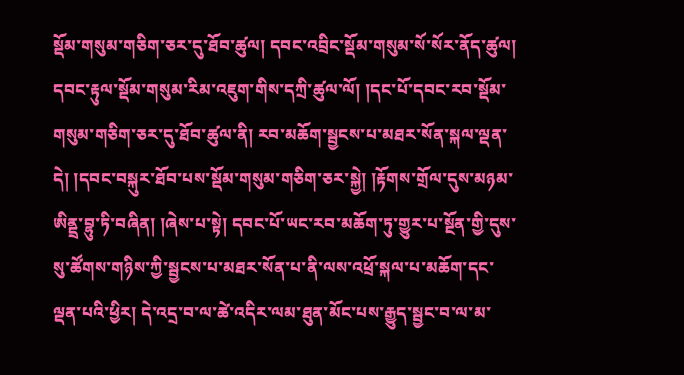སྡོམ་གསུམ་གཅིག་ཅར་དུ་ཐོབ་ཚུལ། དབང་འབྲིང་སྡོམ་གསུམ་སོ་སོར་ནོད་ཚུལ། དབང་རྟུལ་སྡོམ་གསུམ་རིམ་འཇུག་གིས་དཀྲི་ཚུལ་ལོ། །དང་པོ་དབང་རབ་སྡོམ་གསུམ་གཅིག་ཅར་དུ་ཐོབ་ཚུལ་ནི། རབ་མཆོག་སྦྱངས་པ་མཐར་སོན་སྐལ་ལྡན་དེ། །དབང་བསྐུར་ཐོབ་པས་སྡོམ་གསུམ་གཅིག་ཅར་སྐྱེ། །རྟོགས་གྲོལ་དུས་མཉམ་ཨིནྡྲ་བྷུ་ཏི་བཞིན། །ཞེས་པ་སྟེ། དབང་པོ་ཡང་རབ་མཆོག་ཏུ་གྱུར་པ་སྔོན་གྱི་དུས་སུ་ཚོགས་གཉིས་ཀྱི་སྦྱངས་པ་མཐར་སོན་པ་ནི་ལས་འཕྲོ་སྐལ་པ་མཆོག་དང་ལྡན་པའི་ཕྱིར། དེ་འདྲ་བ་ལ་ཚེ་འདིར་ལམ་ཐུན་མོང་པས་རྒྱུད་སྦྱང་བ་ལ་མ་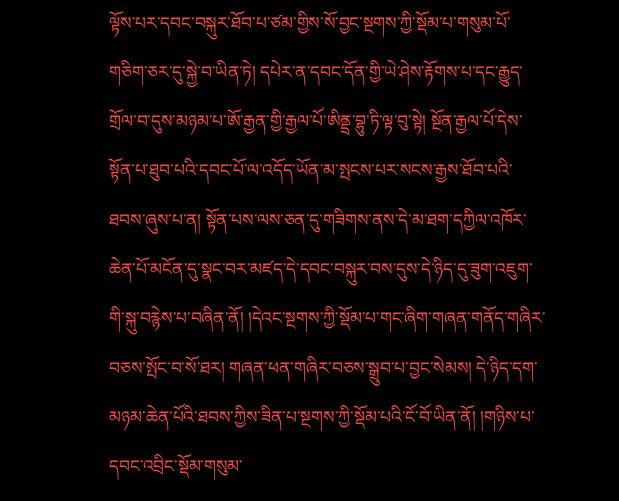ལྟོས་པར་དབང་བསྐུར་ཐོབ་པ་ཙམ་གྱིས་སོ་བྱང་སྔགས་ཀྱི་སྡོམ་པ་གསུམ་པོ་གཅིག་ཅར་དུ་སྐྱེ་བ་ཡིན་ཏེ། དཔེར་ན་དབང་དོན་གྱི་ཡེ་ཤེས་རྟོགས་པ་དང་རྒྱུད་གྲོལ་བ་དུས་མཉམ་པ་ཨོ་རྒྱན་གྱི་རྒྱལ་པོ་ཨིནྡྲ་བྷུ་ཏི་ལྟ་བུ་སྟེ། སྔོན་རྒྱལ་པོ་དེས་སྟོན་པ་ཐུབ་པའི་དབང་པོ་ལ་འདོད་ཡོན་མ་སྤངས་པར་སངས་རྒྱས་ཐོབ་པའི་ཐབས་ཞུས་པ་ན། སྟོན་པས་ལས་ཅན་དུ་གཟིགས་ནས་དེ་མ་ཐག་དཀྱིལ་འཁོར་ཆེན་པོ་མངོན་དུ་སྣང་བར་མཛད་དེ་དབང་བསྐུར་བས་དུས་དེ་ཉིད་དུ་ཟུག་འཇུག་གི་སྐུ་བརྙེས་པ་བཞིན་ནོ། །དེའང་སྔགས་ཀྱི་སྡོམ་པ་གང་ཞིག་གཞན་གནོད་གཞིར་བཅས་སྤོང་བ་སོ་ཐར། གཞན་ཕན་གཞིར་བཅས་སྒྲུབ་པ་བྱང་སེམས། དེ་ཉིད་དག་མཉམ་ཆེན་པོའི་ཐབས་ཀྱིས་ཟིན་པ་སྔགས་ཀྱི་སྡོམ་པའི་ངོ་བོ་ཡིན་ནོ། །གཉིས་པ་དབང་འབྲིང་སྡོམ་གསུམ་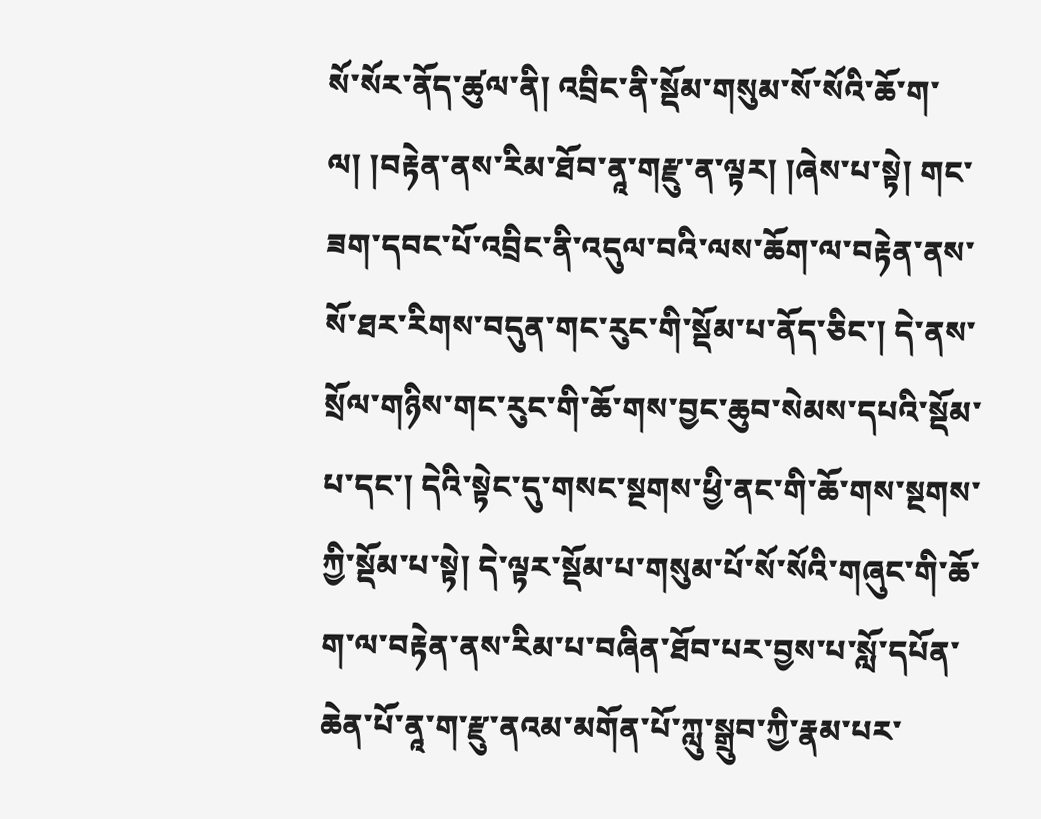སོ་སོར་ནོད་ཚུལ་ནི། འབྲིང་ནི་སྡོམ་གསུམ་སོ་སོའི་ཆོ་ག་ལ། །བརྟེན་ནས་རིམ་ཐོབ་ནཱ་གརྫུ་ན་ལྟར། །ཞེས་པ་སྟེ། གང་ཟག་དབང་པོ་འབྲིང་ནི་འདུལ་བའི་ལས་ཆོག་ལ་བརྟེན་ནས་སོ་ཐར་རིགས་བདུན་གང་རུང་གི་སྡོམ་པ་ནོད་ཅིང་། དེ་ནས་སྲོལ་གཉིས་གང་རུང་གི་ཆོ་གས་བྱང་ཆུབ་སེམས་དཔའི་སྡོམ་པ་དང་། དེའི་སྟེང་དུ་གསང་སྔགས་ཕྱི་ནང་གི་ཆོ་གས་སྔགས་ཀྱི་སྡོམ་པ་སྟེ། དེ་ལྟར་སྡོམ་པ་གསུམ་པོ་སོ་སོའི་གཞུང་གི་ཆོ་ག་ལ་བརྟེན་ནས་རིམ་པ་བཞིན་ཐོབ་པར་བྱས་པ་སློ་དཔོན་ཆེན་པོ་ནཱ་ག་རྫུ་ནའམ་མགོན་པོ་ཀླུ་སྒྲུབ་ཀྱི་རྣམ་པར་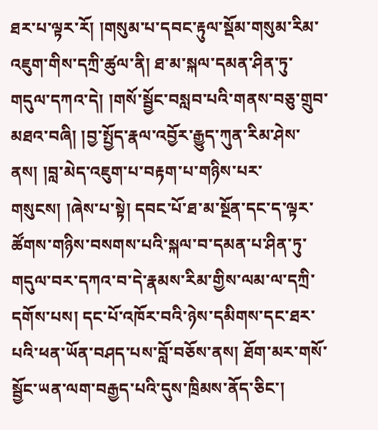ཐར་པ་ལྟར་རོ། །གསུམ་པ་དབང་རྟུལ་སྡོམ་གསུམ་རིམ་འཇུག་གིས་དཀྲི་ཚུལ་ནི། ཐ་མ་སྐལ་དམན་ཤིན་ཏུ་གདུལ་དཀའ་དེ། །གསོ་སྦྱོང་བསླབ་པའི་གནས་བཅུ་གྲུབ་མཐའ་བཞི། །བྱ་སྤྱོད་རྣལ་འབྱོར་རྒྱུད་ཀུན་རིམ་ཤེས་ནས། །བླ་མེད་འཇུག་པ་བརྟག་པ་གཉིས་པར་གསུངས། །ཞེས་པ་སྟེ། དབང་པོ་ཐ་མ་སྔོན་དང་ད་ལྟར་ཚོགས་གཉིས་བསགས་པའི་སྐལ་བ་དམན་པ་ཤིན་ཏུ་གདུལ་བར་དཀའ་བ་དེ་རྣམས་རིམ་གྱིས་ལམ་ལ་དཀྲི་དགོས་པས། དང་པོ་འཁོར་བའི་ཉེས་དམིགས་དང་ཐར་པའི་ཕན་ཡོན་བཤད་པས་བློ་བཅོས་ནས། ཐོག་མར་གསོ་སྦྱོང་ཡན་ལག་བརྒྱད་པའི་དུས་ཁྲིམས་ནོད་ཅིང་།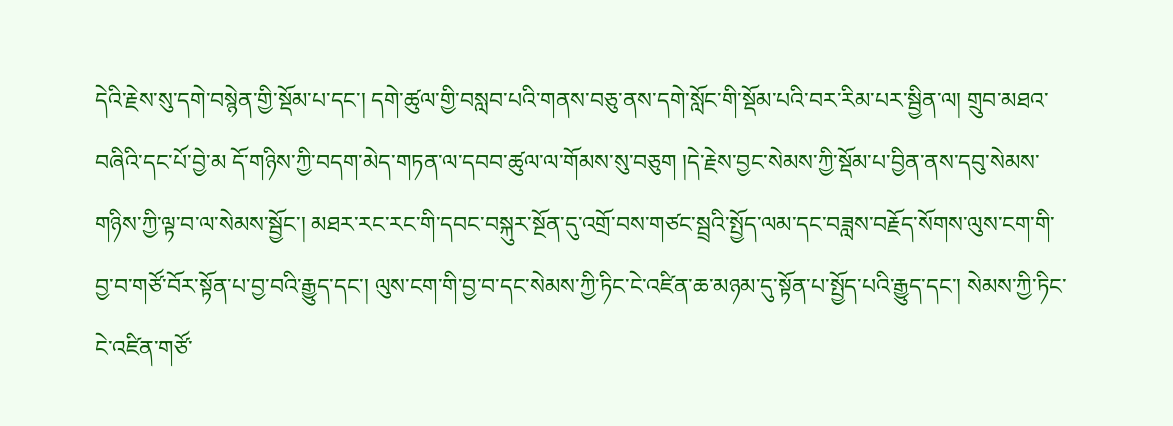དེའི་རྗེས་སུ་དགེ་བསྙེན་གྱི་སྡོམ་པ་དང་། དགེ་ཚུལ་གྱི་བསླབ་པའི་གནས་བཅུ་ནས་དགེ་སློང་གི་སྡོམ་པའི་བར་རིམ་པར་སྦྱིན་ལ། གྲུབ་མཐའ་བཞིའི་དང་པོ་བྱེ་མ དོ་གཉིས་ཀྱི་བདག་མེད་གཏན་ལ་དབབ་ཚུལ་ལ་གོམས་སུ་བཅུག །དེ་རྗེས་བྱང་སེམས་ཀྱི་སྡོམ་པ་བྱིན་ནས་དབུ་སེམས་གཉིས་ཀྱི་ལྟ་བ་ལ་སེམས་སྦྱོང་། མཐར་རང་རང་གི་དབང་བསྐུར་སྔོན་དུ་འགྲོ་བས་གཙང་སྦྲའི་སྤྱོད་ལམ་དང་བཟླས་བརྗོད་སོགས་ལུས་ངག་གི་བྱ་བ་གཙོ་བོར་སྟོན་པ་བྱ་བའི་རྒྱུད་དང་། ལུས་ངག་གི་བྱ་བ་དང་སེམས་ཀྱི་ཏིང་ངེ་འཛིན་ཆ་མཉམ་དུ་སྟོན་པ་སྤྱོད་པའི་རྒྱུད་དང་། སེམས་ཀྱི་ཏིང་ངེ་འཛིན་གཙོ་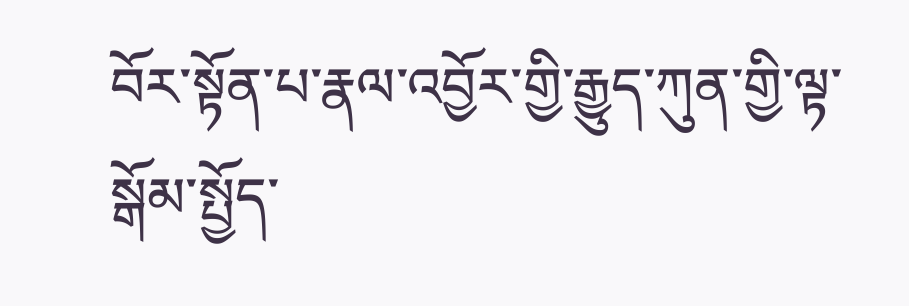བོར་སྟོན་པ་རྣལ་འབྱོར་གྱི་རྒྱུད་ཀུན་གྱི་ལྟ་སྒོམ་སྤྱོད་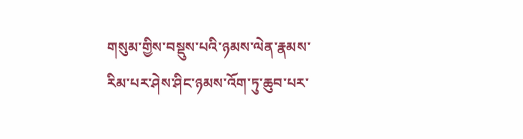གསུམ་གྱིས་བསྡུས་པའི་ཉམས་ལེན་རྣམས་རིམ་པར་ཤེས་ཤིང་ཉམས་འོག་ཏུ་ཆུབ་པར་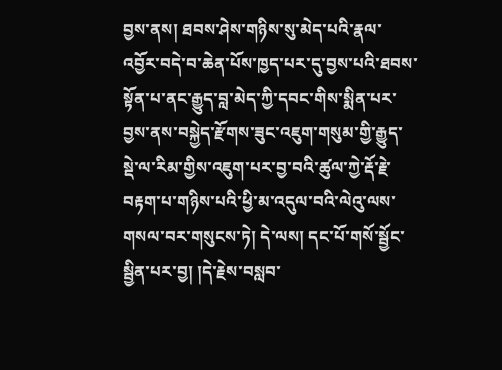བྱས་ནས། ཐབས་ཤེས་གཉིས་སུ་མེད་པའི་རྣལ་འབྱོར་བདེ་བ་ཆེན་པོས་ཁྱད་པར་དུ་བྱས་པའི་ཐབས་སྟོན་པ་ནང་རྒྱུད་བླ་མེད་ཀྱི་དབང་གིས་སྨིན་པར་བྱས་ནས་བསྐྱེད་རྫོགས་ཟུང་འཇུག་གསུམ་གྱི་རྒྱུད་སྡེ་ལ་རིམ་གྱིས་འཇུག་པར་བྱ་བའི་ཚུལ་ཀྱེ་རྡོ་རྗེ་བརྟག་པ་གཉིས་པའི་ཕྱི་མ་འདུལ་བའི་ལེའུ་ལས་གསལ་བར་གསུངས་ཏེ། དེ་ལས། དང་པོ་གསོ་སྦྱོང་སྦྱིན་པར་བྱ། །དེ་རྗེས་བསླབ་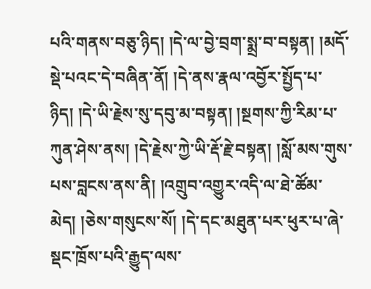པའི་གནས་བཅུ་ཉིད། །དེ་ལ་བྱེ་བྲག་སྨྲ་བ་བསྟན། །མདོ་སྡེ་པའང་དེ་བཞིན་ནོ། །དེ་ནས་རྣལ་འབྱོར་སྤྱོད་པ་ཉིད། །དེ་ཡི་རྗེས་སུ་དབུ་མ་བསྟན། །སྔགས་ཀྱི་རིམ་པ་ཀུན་ཤེས་ནས། །དེ་རྗེས་ཀྱེ་ཡི་རྡོ་རྗེ་བསྟན། །སློ་མས་གུས་པས་བླངས་ནས་ནི། །འགྲུབ་འགྱུར་འདི་ལ་ཐེ་ཚོམ་མེད། །ཅེས་གསུངས་སོ། །དེ་དང་མཐུན་པར་ཕུར་པ་ཞེ་སྡང་ཁྲོས་པའི་རྒྱུད་ལས་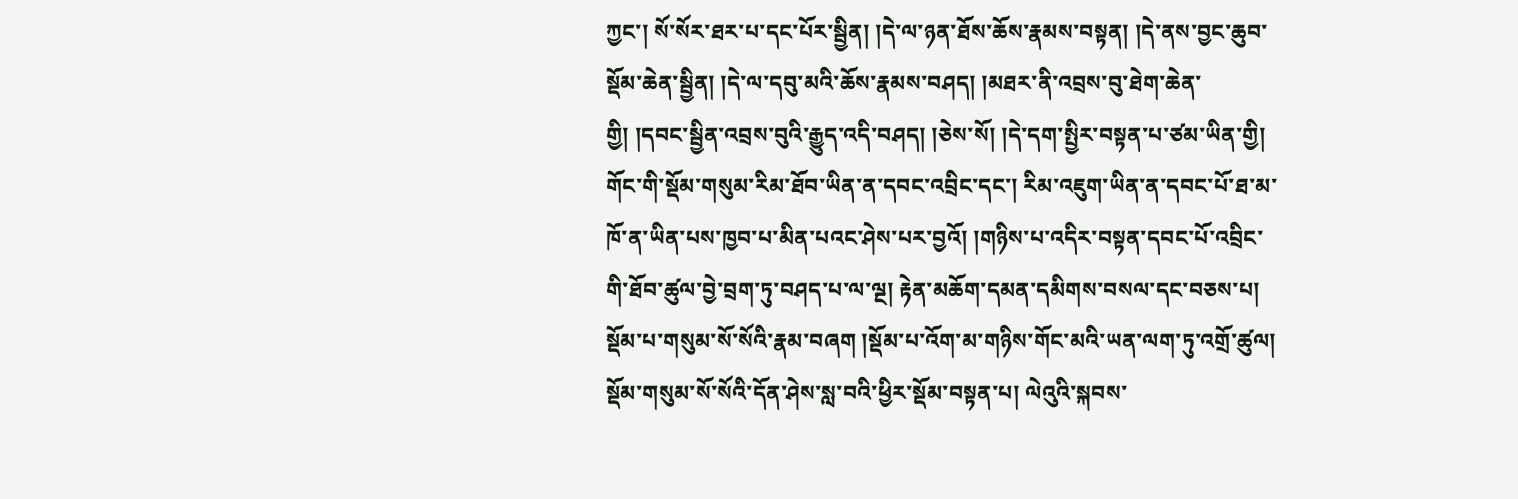ཀྱང་། སོ་སོར་ཐར་པ་དང་པོར་སྦྱིན། །དེ་ལ་ཉན་ཐོས་ཆོས་རྣམས་བསྟན། །དེ་ནས་བྱང་ཆུབ་སྡོམ་ཆེན་སྦྱིན། །དེ་ལ་དབུ་མའི་ཆོས་རྣམས་བཤད། །མཐར་ནི་འབྲས་བུ་ཐེག་ཆེན་གྱི། །དབང་སྦྱིན་འབྲས་བུའི་རྒྱུད་འདི་བཤད། །ཅེས་སོ། །དེ་དག་སྤྱིར་བསྟན་པ་ཙམ་ཡིན་གྱི། གོང་གི་སྡོམ་གསུམ་རིམ་ཐོབ་ཡིན་ན་དབང་འབྲིང་དང་། རིམ་འཇུག་ཡིན་ན་དབང་པོ་ཐ་མ་ཁོ་ན་ཡིན་པས་ཁྱབ་པ་མིན་པའང་ཤེས་པར་བྱའོ། །གཉིས་པ་འདིར་བསྟན་དབང་པོ་འབྲིང་གི་ཐོབ་ཚུལ་བྱེ་བྲག་ཏུ་བཤད་པ་ལ་ལྔ། རྟེན་མཆོག་དམན་དམིགས་བསལ་དང་བཅས་པ། སྡོམ་པ་གསུམ་སོ་སོའི་རྣམ་བཞག །སྡོམ་པ་འོག་མ་གཉིས་གོང་མའི་ཡན་ལག་ཏུ་འགྲོ་ཚུལ། སྡོམ་གསུམ་སོ་སོའི་དོན་ཤེས་སླ་བའི་ཕྱིར་སྡོམ་བསྟན་པ། ལེའུའི་སྐབས་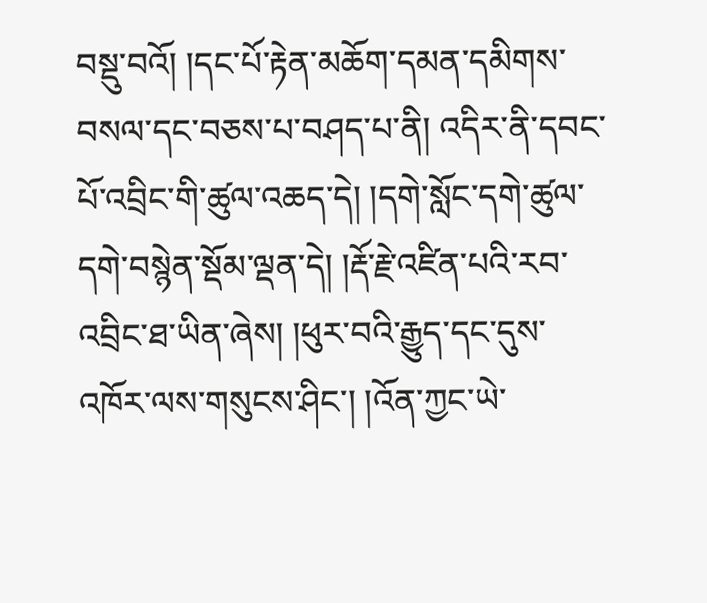བསྡུ་བའོ། །དང་པོ་རྟེན་མཆོག་དམན་དམིགས་བསལ་དང་བཅས་པ་བཤད་པ་ནི། འདིར་ནི་དབང་པོ་འབྲིང་གི་ཚུལ་འཆད་དེ། །དགེ་སློང་དགེ་ཚུལ་དགེ་བསྙེན་སྡོམ་ལྡན་དེ། །རྡོ་རྗེ་འཛིན་པའི་རབ་འབྲིང་ཐ་ཡིན་ཞེས། །ཕུར་བའི་རྒྱུད་དང་དུས་འཁོར་ལས་གསུངས་ཤིང་། །འོན་ཀྱང་ཡེ་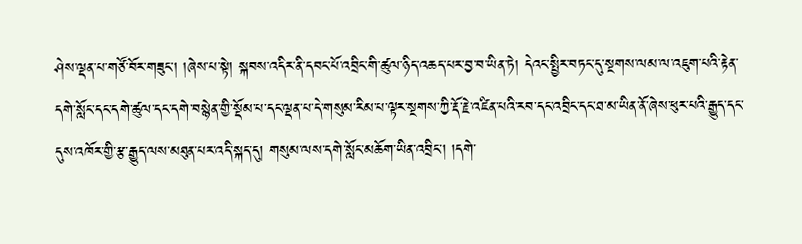ཤེས་ལྡན་པ་གཙོ་བོར་གཟུང་། །ཞེས་པ་སྟེ། སྐབས་འདིར་ནི་དབང་པོ་འབྲིང་གི་ཚུལ་ཉིད་འཆད་པར་བྱ་བ་ཡིན་ཏེ། དེའང་སྤྱིར་བཏང་དུ་སྔགས་ལམ་ལ་འཇུག་པའི་རྟེན་དགེ་སློང་དང་དགེ་ཚུལ་དང་དགེ་བསྙེན་གྱི་སྡོམ་པ་དང་ལྡན་པ་དེ་གསུམ་རིམ་པ་ལྟར་སྔགས་ཀྱི་རྡོ་རྗེ་འཛིན་པའི་རབ་དང་འབྲིང་དང་ཐ་མ་ཡིན་ནོ་ཞེས་ཕུར་པའི་རྒྱུད་དང་དུས་འཁོར་གྱི་རྩ་རྒྱུད་ལས་མཐུན་པར་འདི་སྐད་དུ། གསུམ་ལས་དགེ་སློང་མཆོག་ཡིན་འབྲིང་། །དགེ་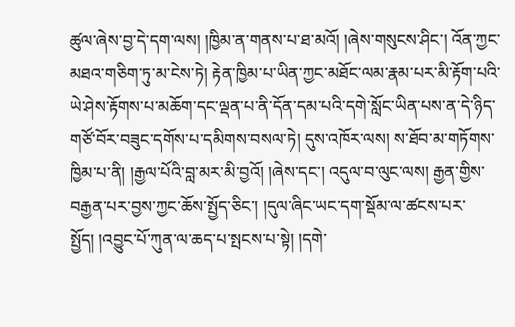ཚུལ་ཞེས་བྱ་དེ་དག་ལས། །ཁྱིམ་ན་གནས་པ་ཐ་མའོ། །ཞེས་གསུངས་ཤིང་། འོན་ཀྱང་མཐའ་གཅིག་ཏུ་མ་ངེས་ཏེ། རྟེན་ཁྱིམ་པ་ཡིན་ཀྱང་མཐོང་ལམ་རྣམ་པར་མི་རྟོག་པའི་ཡེ་ཤེས་རྟོགས་པ་མཆོག་དང་ལྡན་པ་ནི་དོན་དམ་པའི་དགེ་སློང་ཡིན་པས་ན་དེ་ཉིད་གཙོ་བོར་བཟུང་དགོས་པ་དམིགས་བསལ་ཏེ། དུས་འཁོར་ལས། ས་ཐོབ་མ་གཏོགས་ཁྱིམ་པ་ནི། །རྒྱལ་པོའི་བླ་མར་མི་བྱའོ། །ཞེས་དང་། འདུལ་བ་ལུང་ལས། རྒྱན་གྱིས་བརྒྱན་པར་བྱས་ཀྱང་ཆོས་སྤྱོད་ཅིང་། །དུལ་ཞིང་ཡང་དག་སྡོམ་ལ་ཚངས་པར་སྤྱོད། །འབྱུང་པོ་ཀུན་ལ་ཆད་པ་སྤངས་པ་སྟེ། །དགེ་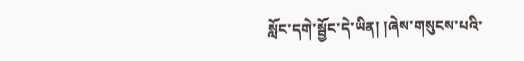སློང་དགེ་སྦྱོང་དེ་ཡིན། །ཞེས་གསུངས་པའི་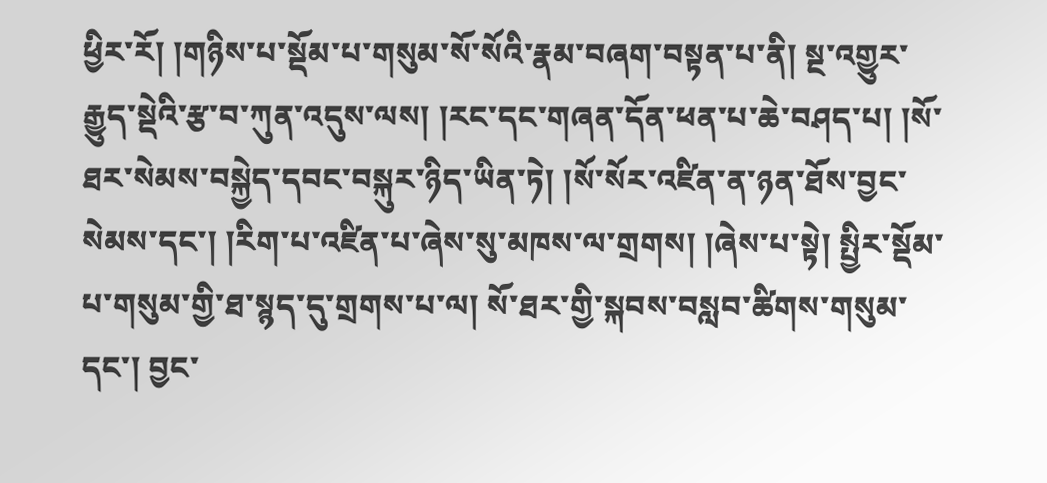ཕྱིར་རོ། །གཉིས་པ་སྡོམ་པ་གསུམ་སོ་སོའི་རྣམ་བཞག་བསྟན་པ་ནི། སྔ་འགྱུར་རྒྱུད་སྡེའི་རྩ་བ་ཀུན་འདུས་ལས། །རང་དང་གཞན་དོན་ཕན་པ་ཆེ་བཤད་པ། །སོ་ཐར་སེམས་བསྐྱེད་དབང་བསྐུར་ཉིད་ཡིན་ཏེ། །སོ་སོར་འཛིན་ན་ཉན་ཐོས་བྱང་སེམས་དང་། །རིག་པ་འཛིན་པ་ཞེས་སུ་མཁས་ལ་གྲགས། །ཞེས་པ་སྟེ། སྤྱིར་སྡོམ་པ་གསུམ་གྱི་ཐ་སྙད་དུ་གྲགས་པ་ལ། སོ་ཐར་གྱི་སྐབས་བསླབ་ཚིགས་གསུམ་དང་། བྱང་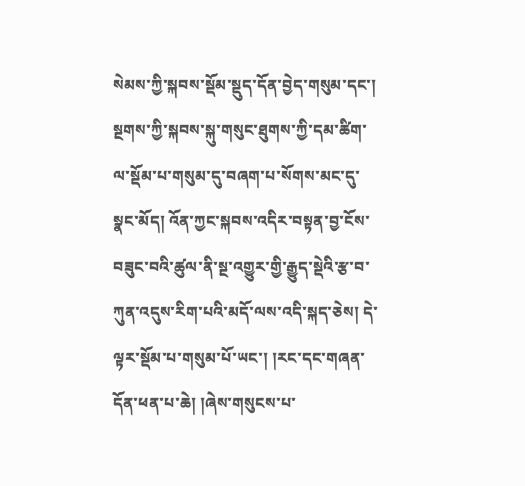སེམས་ཀྱི་སྐབས་སྡོམ་སྡུད་དོན་བྱེད་གསུམ་དང་། སྔགས་ཀྱི་སྐབས་སྐུ་གསུང་ཐུགས་ཀྱི་དམ་ཚིག་ལ་སྡོམ་པ་གསུམ་དུ་བཞག་པ་སོགས་མང་དུ་སྣང་མོད། འོན་ཀྱང་སྐབས་འདིར་བསྟན་བྱ་ངོས་བཟུང་བའི་ཚུལ་ནི་སྔ་འགྱུར་གྱི་རྒྱུད་སྡེའི་རྩ་བ་ཀུན་འདུས་རིག་པའི་མདོ་ལས་འདི་སྐད་ཅེས། དེ་ལྟར་སྡོམ་པ་གསུམ་པོ་ཡང་། །རང་དང་གཞན་དོན་ཕན་པ་ཆེ། །ཞེས་གསུངས་པ་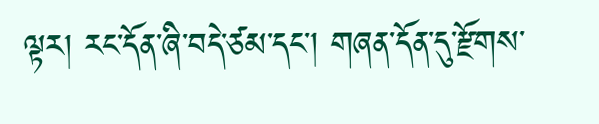ལྟར། རང་དོན་ཞི་བདེ་ཙམ་དང་། གཞན་དོན་དུ་རྫོགས་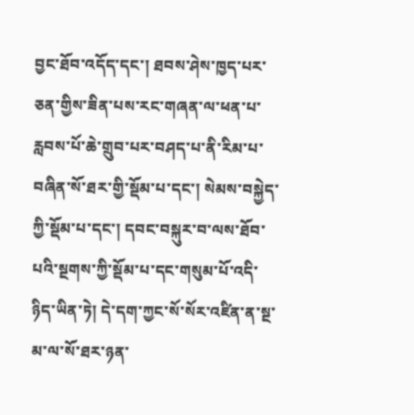བྱང་ཐོབ་འདོད་དང་། ཐབས་ཤེས་ཁྱད་པར་ཅན་གྱིས་ཟིན་པས་རང་གཞན་ལ་ཕན་པ་རླབས་པོ་ཆེ་གྲུབ་པར་བཤད་པ་ནི་རིམ་པ་བཞིན་སོ་ཐར་གྱི་སྡོམ་པ་དང་། སེམས་བསྐྱེད་ཀྱི་སྡོམ་པ་དང་། དབང་བསྐུར་བ་ལས་ཐོབ་པའི་སྔགས་ཀྱི་སྡོམ་པ་དང་གསུམ་པོ་འདི་ཉིད་ཡིན་ཏེ། དེ་དག་ཀྱང་སོ་སོར་འཛིན་ན་སྔ་མ་ལ་སོ་ཐར་ཉན་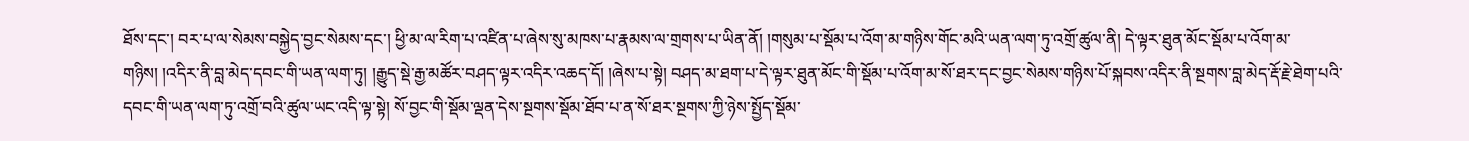ཐོས་དང་། བར་པ་ལ་སེམས་བསྐྱེད་བྱང་སེམས་དང་། ཕྱི་མ་ལ་རིག་པ་འཛིན་པ་ཞེས་སུ་མཁས་པ་རྣམས་ལ་གྲགས་པ་ཡིན་ནོ། །གསུམ་པ་སྡོམ་པ་འོག་མ་གཉིས་གོང་མའི་ཡན་ལག་ཏུ་འགྲོ་ཚུལ་ནི། དེ་ལྟར་ཐུན་མོང་སྡོམ་པ་འོག་མ་གཉིས། །འདིར་ནི་བླ་མེད་དབང་གི་ཡན་ལག་ཏུ། །རྒྱུད་སྡེ་རྒྱ་མཚོར་བཤད་ལྟར་འདིར་འཆད་དོ། །ཞེས་པ་སྟེ། བཤད་མ་ཐག་པ་དེ་ལྟར་ཐུན་མོང་གི་སྡོམ་པ་འོག་མ་སོ་ཐར་དང་བྱང་སེམས་གཉིས་པོ་སྐབས་འདིར་ནི་སྔགས་བླ་མེད་རྡོ་རྗེ་ཐེག་པའི་དབང་གི་ཡན་ལག་ཏུ་འགྲོ་བའི་ཚུལ་ཡང་འདི་ལྟ་སྟེ། སོ་བྱང་གི་སྡོམ་ལྡན་དེས་སྔགས་སྡོམ་ཐོབ་པ་ན་སོ་ཐར་སྔགས་ཀྱི་ཉེས་སྤྱོད་སྡོམ་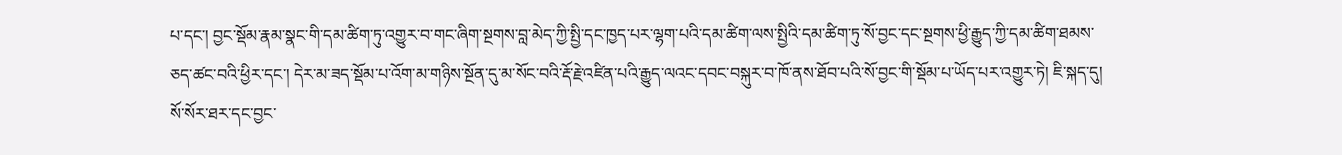པ་དང་། བྱང་སྡོམ་རྣམ་སྣང་གི་དམ་ཚིག་ཏུ་འགྱུར་བ་གང་ཞིག་སྔགས་བླ་མེད་ཀྱི་སྤྱི་དང་ཁྱད་པར་ལྷག་པའི་དམ་ཚིག་ལས་སྤྱིའི་དམ་ཚིག་ཏུ་སོ་བྱང་དང་སྔགས་ཕྱི་རྒྱུད་ཀྱི་དམ་ཚིག་ཐམས་ཅད་ཚང་བའི་ཕྱིར་དང་། དེར་མ་ཟད་སྡོམ་པ་འོག་མ་གཉིས་སྔོན་དུ་མ་སོང་བའི་རྡོ་རྗེ་འཛིན་པའི་རྒྱུད་ལའང་དབང་བསྐུར་བ་ཁོ་ནས་ཐོབ་པའི་སོ་བྱང་གི་སྡོམ་པ་ཡོད་པར་འགྱུར་ཏེ། ཇི་སྐད་དུ། སོ་སོར་ཐར་དང་བྱང་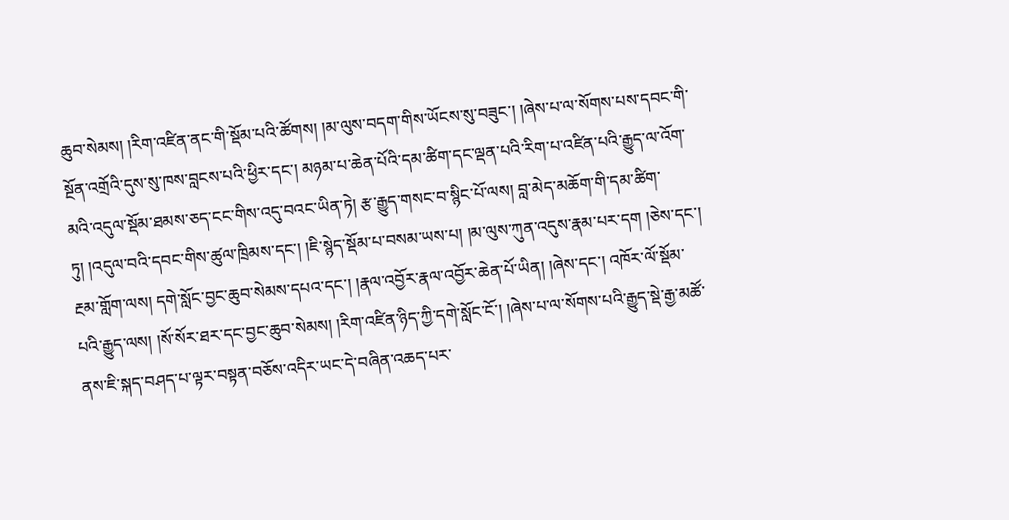ཆུབ་སེམས། །རིག་འཛིན་ནང་གི་སྡོམ་པའི་ཚོགས། །མ་ལུས་བདག་གིས་ཡོངས་སུ་བཟུང་། །ཞེས་པ་ལ་སོགས་པས་དབང་གི་སྔོན་འགྲོའི་དུས་སུ་ཁས་བླངས་པའི་ཕྱིར་དང་། མཉམ་པ་ཆེན་པོའི་དམ་ཚིག་དང་ལྡན་པའི་རིག་པ་འཛིན་པའི་རྒྱུད་ལ་འོག་མའི་འདུལ་སྡོམ་ཐམས་ཅད་ངང་གིས་འདུ་བའང་ཡིན་ཏེ། རྩ་རྒྱུད་གསང་བ་སྙིང་པོ་ལས། བླ་མེད་མཆོག་གི་དམ་ཚིག་ཏུ། །འདུལ་བའི་དབང་གིས་ཚུལ་ཁྲིམས་དང་། །ཇི་སྙེད་སྡོམ་པ་བསམ་ཡས་པ། །མ་ལུས་ཀུན་འདུས་རྣམ་པར་དག །ཅེས་དང་། རྔམ་གློག་ལས། དགེ་སློང་བྱང་ཆུབ་སེམས་དཔའ་དང་། །རྣལ་འབྱོར་རྣལ་འབྱོར་ཆེན་པོ་ཡིན། །ཞེས་དང་། འཁོར་ལོ་སྡོམ་པའི་རྒྱུད་ལས། །སོ་སོར་ཐར་དང་བྱང་ཆུབ་སེམས། །རིག་འཛིན་ཉིད་ཀྱི་དགེ་སློང་ངོ་། །ཞེས་པ་ལ་སོགས་པའི་རྒྱུད་སྡེ་རྒྱ་མཚོ་ནས་ཇི་སྐད་བཤད་པ་ལྟར་བསྟན་བཅོས་འདིར་ཡང་དེ་བཞིན་འཆད་པར་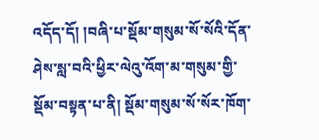འདོད་དོ། །བཞི་པ་སྡོམ་གསུམ་སོ་སོའི་དོན་ཤེས་སླ་བའི་ཕྱིར་ལེའུ་འོག་མ་གསུམ་གྱི་སྡོམ་བསྟན་པ་ནི། སྡོམ་གསུམ་སོ་སོར་ཁོག་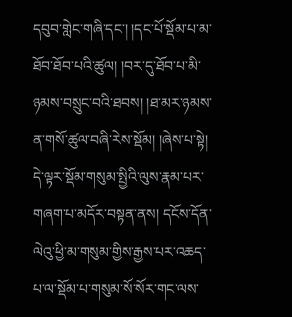དབུབ་གླེང་གཞི་དང་། །དང་པོ་སྡོམ་པ་མ་ཐོབ་ཐོབ་པའི་ཚུལ། །བར་དུ་ཐོབ་པ་མི་ཉམས་བསྲུང་བའི་ཐབས། །ཐ་མར་ཉམས་ན་གསོ་ཚུལ་བཞི་རེས་སྡོམ། །ཞེས་པ་སྟེ། དེ་ལྟར་སྡོམ་གསུམ་སྤྱིའི་ལུས་རྣམ་པར་གཞག་པ་མདོར་བསྟན་ནས། དངོས་དོན་ལེའུ་ཕྱི་མ་གསུམ་གྱིས་རྒྱས་པར་འཆད་པ་ལ་སྡོམ་པ་གསུམ་སོ་སོར་གང་ལས་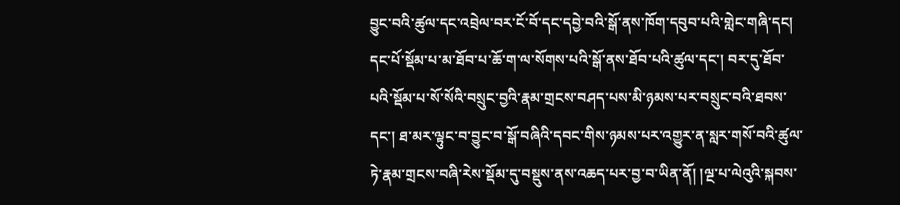བྱུང་བའི་ཚུལ་དང་འབྲེལ་བར་ངོ་བོ་དང་དབྱེ་བའི་སྒོ་ནས་ཁོག་དབུབ་པའི་གླེང་གཞི་དང། དང་པོ་སྡོམ་པ་མ་ཐོབ་པ་ཆོ་ག་ལ་སོགས་པའི་སྒོ་ནས་ཐོབ་པའི་ཚུལ་དང་། བར་དུ་ཐོབ་པའི་སྡོམ་པ་སོ་སོའི་བསྲུང་བྱའི་རྣམ་གྲངས་བཤད་པས་མི་ཉམས་པར་བསྲུང་བའི་ཐབས་དང་། ཐ་མར་ལྟུང་བ་བྱུང་བ་སྒོ་བཞིའི་དབང་གིས་ཉམས་པར་འགྱུར་ན་སླར་གསོ་བའི་ཚུལ་ཏེ་རྣམ་གྲངས་བཞི་རེས་སྡོམ་དུ་བསྡུས་ནས་འཆད་པར་བྱ་བ་ཡིན་ནོ། །ལྔ་པ་ལེའུའི་སྐབས་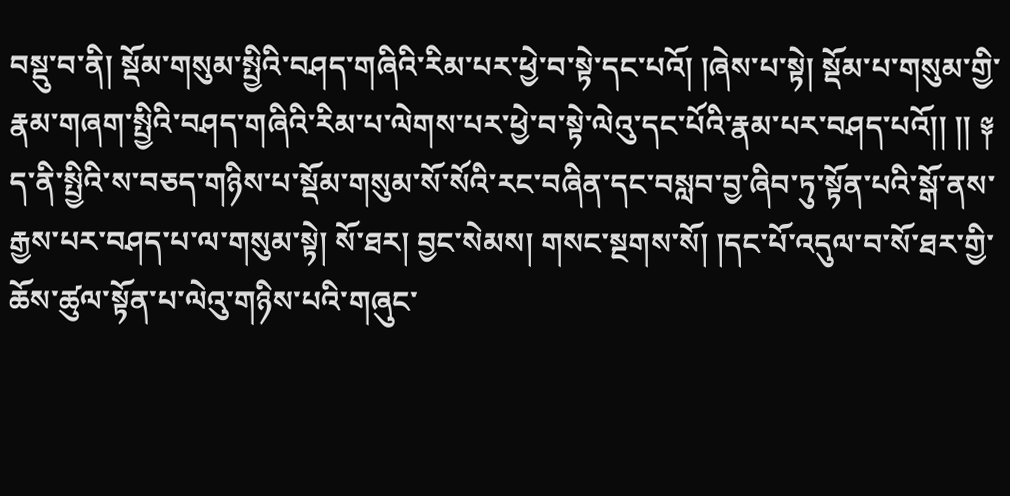བསྡུ་བ་ནི། སྡོམ་གསུམ་སྤྱིའི་བཤད་གཞིའི་རིམ་པར་ཕྱེ་བ་སྟེ་དང་པའོ། །ཞེས་པ་སྟེ། སྡོམ་པ་གསུམ་གྱི་རྣམ་གཞག་སྤྱིའི་བཤད་གཞིའི་རིམ་པ་ལེགས་པར་ཕྱེ་བ་སྟེ་ལེའུ་དང་པོའི་རྣམ་པར་བཤད་པའོ།། །། ༈ ད་ནི་སྤྱིའི་ས་བཅད་གཉིས་པ་སྡོམ་གསུམ་སོ་སོའི་རང་བཞིན་དང་བསླབ་བྱ་ཞིབ་ཏུ་སྟོན་པའི་སྒོ་ནས་རྒྱས་པར་བཤད་པ་ལ་གསུམ་སྟེ། སོ་ཐར། བྱང་སེམས། གསང་སྔགས་སོ། །དང་པོ་འདུལ་བ་སོ་ཐར་གྱི་ཆོས་ཚུལ་སྟོན་པ་ལེའུ་གཉིས་པའི་གཞུང་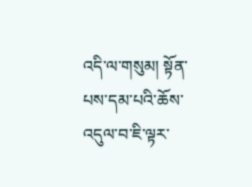འདི་ལ་གསུམ། སྟོན་པས་དམ་པའི་ཆོས་འདུལ་བ་ཇི་ལྟར་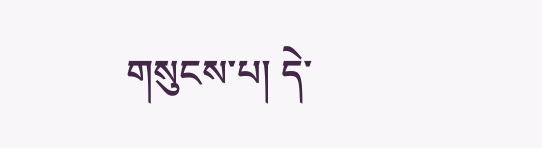གསུངས་པ། དེ་